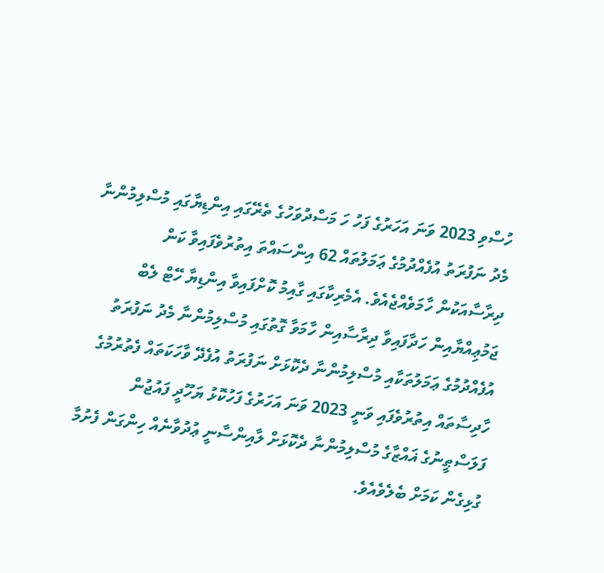ހުސްވި 2023 ވަނަ އަހަރުގެ ފަހު ހަ މަސްދުވަހުގެ ތެރޭގައި އިންޑިޔާގައި މުސްލިމުންނާ މެދު ނަފުރަތު އުފެއްދުމުގެ ޢަމަލުތައް 62 އިންސައްތަ އިތުރުވެފައިވާ ކަން ދިރާސާއަކުން ހާމަވެއްޖެއެވެ. އެމެރިކާގައި ގާއިމު ކޮށްފައިވާ އިންޑިޔާ ހޭޓް ލެބް ޖަމުޢިއްޔާއިން ހަދާފައިވާ ދިރާސާއިން ހާމަވާ ގޮތުގައި މުސްލިމުންނާ މެދު ނަފުރަތު އުފެއްދުމުގެ ޢަމަލުތަކާއި މުސްލިމުންނާ ދެކޮޅަށް ނަފުރަތު އުފެދޭ ވާހަކަތައް ފެތުރުމުގެ ހާދިސާތައް އިތުރުވެފައި ވަނީ 2023 ވަނަ އަހަރުގެ ފަހުކޮޅު ޔަހޫދީ ފައުޖުން ފަލަސްޠީނުގެ ޣައްޒާގެ މުސްލިމުންނާ ދެކޮޅަށް ލާއިންސާނީ ޢުދުވާނެއް ހިންގަން ފެށުމާ ގުޅިގެން ކަމަށް ބެލެވެއެވެ.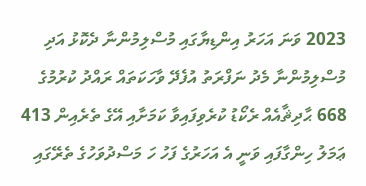2023 ވަނަ އަހަރު އިންޑިޔާގައި މުސްލިމުންނާ ދެކޮޅު އަދި މުސްލިމުންނާ މެދު ނަފްރަތު އުފެދޭ ވާހަކަތައް ރައްދު ކުރުމުގެ 668 ޙާދިޘާއެއް ރެކޯޑު ކުރެވިފައިވާ ކަމަށާއި އޭގެ ތެރެއިން 413 ޢަމަލު ހިންގާފައި ވަނީ އެ އަހަރުގެ ފަހު ހަ މަސްދުވަހުގެ ތެރޭގައި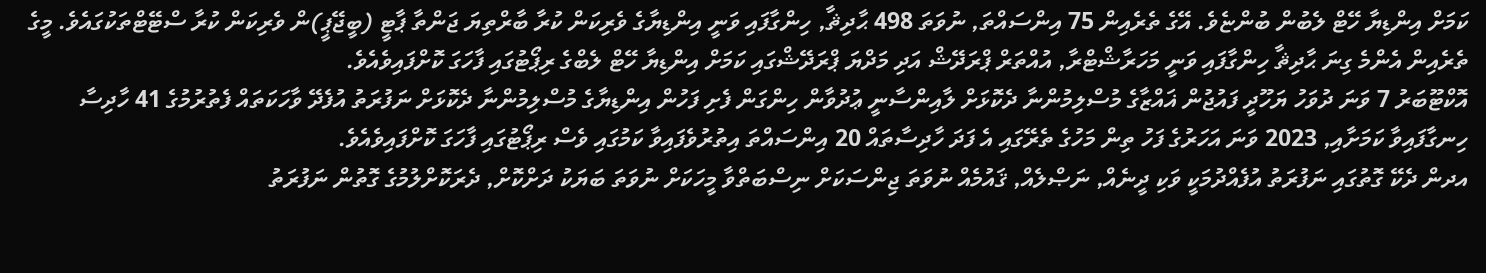ކަމަށް އިންޑިޔާ ހޭޓް ލެބުން ބުންޏެވެ. އޭގެ ތެރެއިން 75 އިންސައްތަ, ނުވަތަ 498 ޙާދިޘާ, ހިންގާފައި ވަނީ އިންޑިޔާގެ ވެރިކަން ކުރާ ބާރްތިޔަ ޖަންތާ ޕާޓީ (ބީޖޭޕީ)ން ވެރިކަން ކުރާ ސްޓޭޓްތަކުގައެވެ. މީގެ ތެރެއިން އެންމެ ގިނަ ޙާދިޘާ ހިންގާފައި ވަނީ މަހަރާޝްޓްރާ, އުއްތަރް ޕްރަދޭޝް އަދި މަދްޔަ ޕްރަދޭޝްގައި ކަމަށް އިންޑިޔާ ހޭޓް ލެބްގެ ރިޕޯޓުގައި ފާހަގަ ކޮށްފައިވެއެވެ.
އޮކްޓޫބަރު 7 ވަނަ ދުވަހު ޔަހޫދީ ފައުޖުން ޣައްޒާގެ މުސްލިމުންނާ ދެކޮޅަށް ލާއިންސާނީ ޢުދުވާން ހިންގަން ފެށި ފަހުން އިންޑިޔާގެ މުސްލިމުންނާ ދެކޮޅަށް ނަފުރަތު އުފެދޭ ވާހަކަތައް ފެތުރުމުގެ 41 ހާދިސާ ހިނގާފައިވާ ކަމަށާއި, 2023 ވަނަ އަހަރުގެ ފަހު ތިން މަހުގެ ތެރޭގައި އެ ފަދަ ހާދިސާތައް 20 އިންސައްތަ އިތުރުވެފައިވާ ކަމުގައި ވެސް ރިޕޯޓުގައި ފާހަގަ ކޮށްފައިވެއެވެ.
އދން ދެކޭ ގޮތުގައި ނަފުރަތު އުފެއްދުމަކީ ވަކި ދީނެއް, ނަޞްލެއް, ޤައުމެއް ނުވަތަ ޖިންސަކަށް ނިސްބަތްވާ މީހަކަށް ނުވަތަ ބަޔަކު ދަށްކޮށް, ދެރަކޮށްލުމުގެ ގޮތުން ނަފުރަތު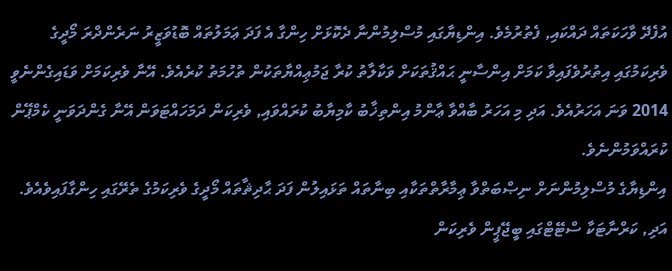އުފެދޭ ވާހަކަތައް ދައްކައި, ފެތުރުމެވެ. އިންޑިޔާގައި މުސްލިމުންނާ ދެކޮޅަށް ހިންގާ އެ ފަދަ ޢަމަލުތައް ބޮޑުވަޒީރު ނަރެންދްރަ މޯދީގެ ވެރިކަމުގައި އިތުރުވެފައިވާ ކަމަށް އިންސާނީ ޙައްޤުތަކަށް ވަކާލާތު ކުރާ ޖަމުޢިއްޔާތަކުން ތުހުމަތު ކުރެއެވެ. އޭނާ ވެރިކަމަށް ވަޑައިގެންނެވީ 2014 ވަނަ އަހަރުއެވެ. އަދި މި އަހަރު ބާއްވާ ޢާންމު އިންތިޚާބު ކާމިޔާބު ކުރައްވައި, ވެރިކަން ދަމަހައްޓަވަން އޭނާ ގެންދަވަނީ ކެމްޕޭން ކުރައްވަމުންނެވެ.
އިންޑިޔާގެ މުސްލިމުންނަށް ނިޞްބަތްވާ ޢިމާރާތްތަކާއި ބިނާތައް ތަޅައިލުން ފަދަ ޙާދިޘާތައް މޯދީގެ ވެރިކަމުގެ ތެރޭގައި ހިންގާފައިވެއެވެ. އަދި, ކަރްނާޓަކާ ސްޓޭޓްގައި ބީޖޭޕީން ވެރިކަން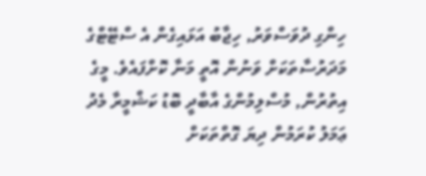ހިންގި ދުވަސްވަރު, ހިޖާބު އަޅައިގެން އެ ސްޓޭޓްގެ މަދަރުސާތަކަށް ވަނުން އޮތީ މަނާ ކޮށްފައެވެ. މީގެ އިތުރުން, މުސްލިމުންގެ އާބާދީ ބޮޑު ކަޝްމީރާ މެދު ޢަމަލު ކުރަމުން ދިޔަ ގޮތްތަކަށް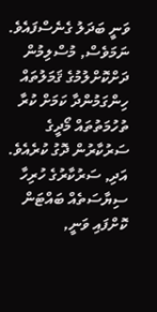ވަނީ ބަދަލު ގެނެސްފައެވެ.
ނަމަވެސް, މުސްލިމުން ދަށްކޮށްލުމުގެ ޤަމަލުތައް ހިންގަމުންދާ ކަމަށް ކުރާ ތުހުމަތުތައް މޯދީގެ ސަރުކާރުން ދޮގު ކުރެއެވެ. އަދި, ސަރުކާރުގެ ހުރިހާ ސިޔާސަތެއް ބައްޓަން ކޮށްފައި ވަނީ,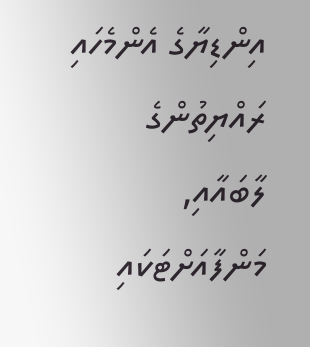އިންޑިޔާގެ އެންމެހައި ރައްޔިތުންގެ ލާބައާއި, މަންފާއަށްޓަކައި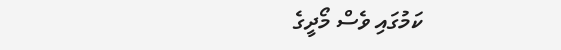ކަމުގައި ވެސް މޯދީގެ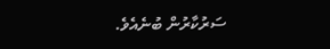ސަރުކާރުން ބުނެއެވެ.